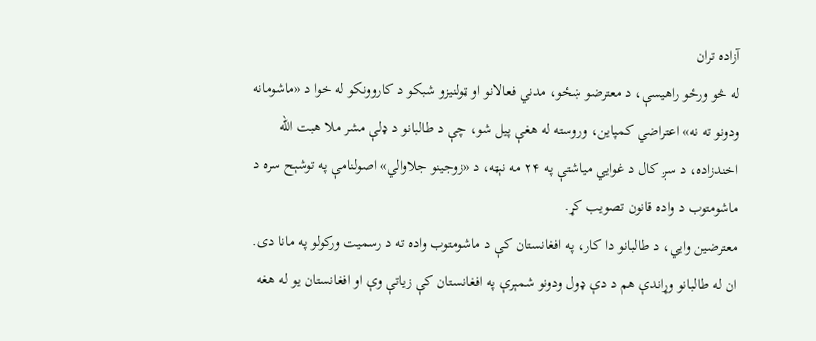آزاده تران
له څو ورځو راهیسې، د معترضو ښځو، مدني فعالانو او ټولنیزو شبکو د کاروونکو له خوا د «ماشومانه ودونو ته نه» اعتراضي کمپاین، وروسته له هغې پیل شو، چې د طالبانو د ډلې مشر ملا هبت الله اخندزاده، د سږ کال د غوايي میاشتې په ۲۴ مه نېټه، د «زوجینو جلاوالي» اصولنامې په توشېح سره د ماشومتوب د واده قانون تصویب کړ.
معترضین وايي، د طالبانو دا کار، په افغانستان کې د ماشومتوب واده ته د رسمیت ورکولو په مانا دی.
ان له طالبانو وړاندې هم د دې ډول ودونو شمېرې په افغانستان کې زیاتې وې او افغانستان یو له هغه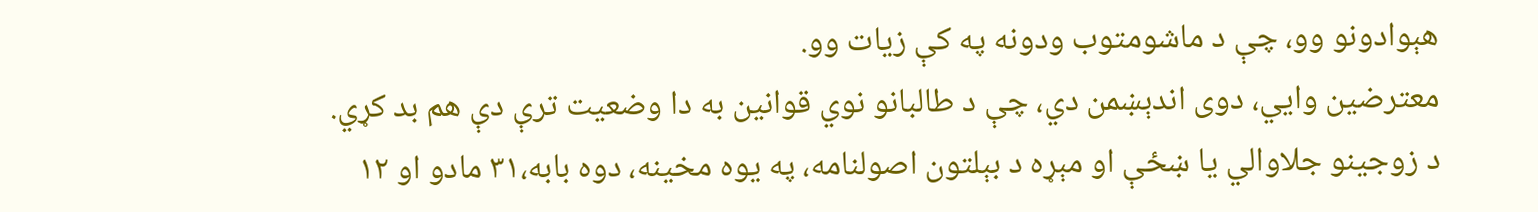هېوادونو وو، چې د ماشومتوب ودونه په کې زیات وو.
معترضین وايي، دوی اندېښمن دي، چې د طالبانو نوي قوانین به دا وضعیت ترې دې هم بد کړي.
د زوجینو جلاوالي یا ښځې او مېړه د بېلتون اصولنامه، په یوه مخینه، دوه بابه،۳۱ مادو او ۱۲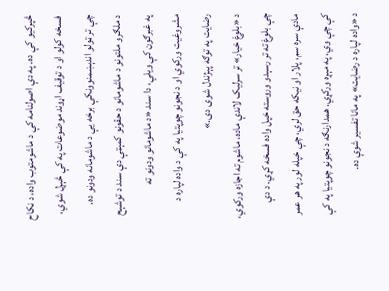څپرکیو کې ده. په دې اصولنامه کې د ماشومتوب واده، د نکاح فسخه کولو او د توقیف اړوند موضوعات په کې څېړل شوي، چې تر ټولو اندېښمنوونکې برخه یې د ماشومانه ودونو ده.
د ملګرو ملتونو د ماشومانو د حقونو کمېټې دې سند د توشېح په غبرګون کې ویلي، دا سند «د ماشومانو ودونو ته مشروغیت ورکوي او د نجونو چوپتیا په کې د واده لپاره د رضایت په توګه پېژندل شوی دی.»
د «بلوغ خیار» تر سرلیک لاندې ماده، ماشوم ته اجازه ورکوي، چې بلوغ ته تر رسېدو وروسته خپل واده فسخه کړي. د دې مادې سره سم، پلار او نیکه حق لري، چې خپله لور په هر عمر کې چې وي، په مېړه ورکړي. همدارنګه د نجونو چوپتیا په کې د «واده لپاره د رضایت» په مانا تفسیر شوې ده.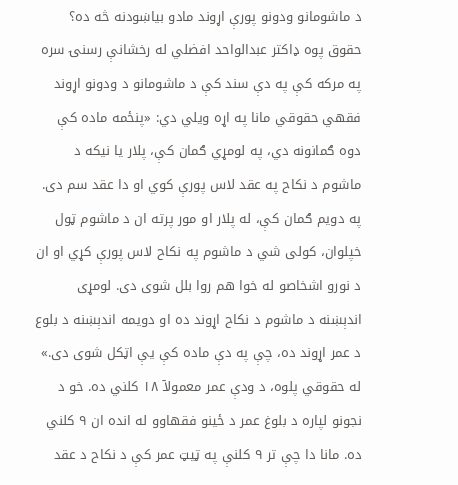د ماشومانو ودونو پورې اړوند مادو بیاښودنه څه ده؟
حقوق پوه ډاکتر عبدالواحد افضلي له رخشانې رسنۍ سره په مرکه کې په دې سند کې د ماشومانو د ودونو اړوند فقهي حقوقي مانا په اړه ویلي دي: «پنځمه ماده کې دوه ګمانونه دي، په لومړي ګمان کې، پلار یا نیکه د ماشوم د نکاح په عقد لاس پورې کوي او دا عقد سم دی. په دویم ګمان کې، له پلار او مور پرته ان د ماشوم ټول خپلوان، کولی شي د ماشوم په نکاح لاس پورې کړي او ان د نورو اشخاصو له خوا هم روا بلل شوی دی. لومړی اندېښنه د ماشوم د نکاح اړوند ده او دویمه اندېښنه د بلوع د عمر اړوند ده، چې په دې ماده کې یې اټکل شوی دی.»
له حقوقي پلوه، د ودې عمر معمولآ ۱۸ کلني ده. خو د نجونو لپاره د بلوغ عمر د ځینو فقهاوو له انده ان ۹ کلني ده. مانا دا چې تر ۹ کلنې په ټیټ عمر کې د نکاح د عقد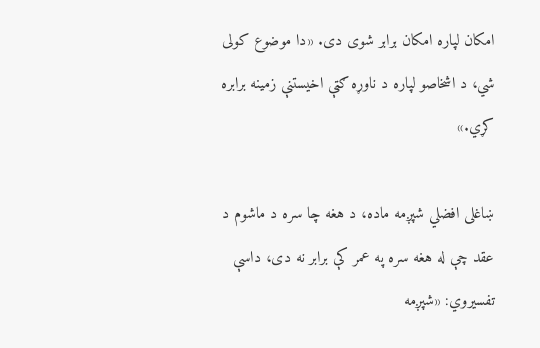امکان لپاره امکان برابر شوی دی. «دا موضوع کولی شي، د اشخاصو لپاره د ناوړه ګټې اخیستنې زمینه برابره کړي.»

ښاغلی افضلي شپږمه ماده، د هغه چا سره د ماشوم د عقد چې له هغه سره په عمر کې برابر نه دی، داسې تفسیروي: «شپږمه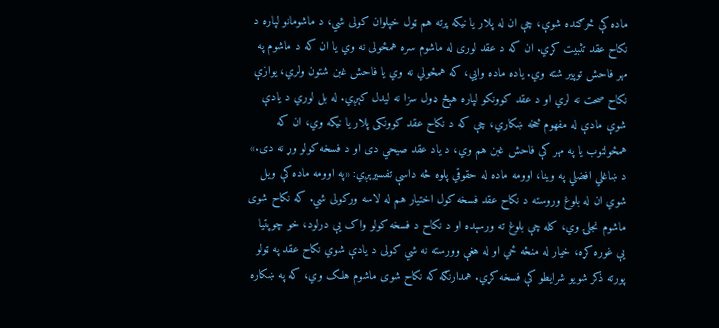ماده کې څرګنده شوې، چې ان له پلار یا نیکه پرته هم ټول خپلوان کولی شي، د ماشومانو لپاره د نکاح عقد تثبیت کړي. ان که د عقد لوری له ماشوم سره همځولی نه وي یا ان که د ماشوم په مهر فاحش توپیر شته وي. یاده ماده وايي، که همځولي نه وي یا فاحش غبن شتون ولري، یوازې نکاح صحت نه لري او د عقد کوونکو لپاره هېڅ ډول سزا نه لیدل کېږي. له بل لوري د یادې شوې مادې له مفهوم څخه ښکاري، چې که د نکاح عقد کوونکی پلار یا نیکه وي، ان که همځولتوب یا په مهر کې فاحش غبن هم وي، د یاد عقد صیحي دی او د فسخه کولو وړ نه دی.»
د ښاغلي افضلي په وینا، اوومه ماده له حقوقي پلوه څه داسې تفسیرېږي: «په اوومه ماده کې ویل شوي ان له بلوغ وروسته د نکاح عقد فسخه کول اختیار هم له لاسه ورکولی شي. که نکاح شوی ماشوم نجلۍ وي، کله چې بلوغ ته ورسېده او د نکاح د فسخه کولو واک یې درلود، خو چوپتیا یې غوره کړه، خیار له منځه ځي او له هغې وورسته نه شي کولی د یادې شوي نکاح عقد په ټولو پورته ذکر شویو شرایطو کې فسخه کړي. همدارنګه که نکاح شوی ماشوم هلک وي، که په ښکاره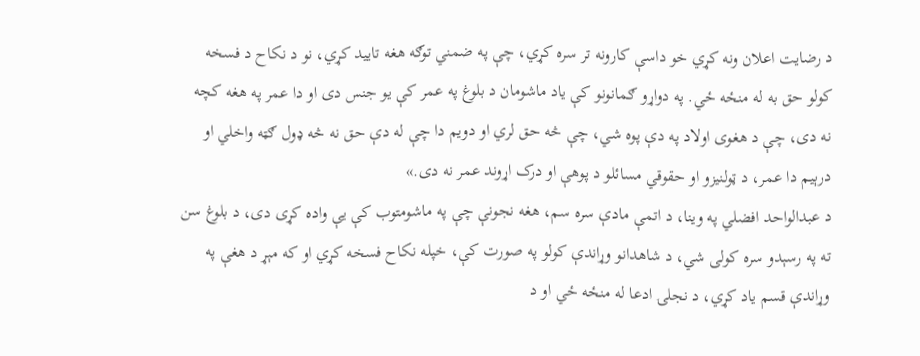د رضایت اعلان ونه کړي خو داسې کارونه تر سره کړي، چې په ضمني توګه هغه تایید کړي، نو د نکاح د فسخه کولو حق به له منځه ځي. په دواړو ګمانونو کې یاد ماشومان د بلوغ په عمر کې یو جنس دی او دا عمر په هغه کچه نه دی، چې د هغوی اولاد په دې پوه شي، چې څه حق لري او دویم دا چې له دې حق نه څه ډول ګټه واخلي او درېیم دا عمر، د ټولنیزو او حقوقي مسائلو د پوهې او درک اړوند عمر نه دی.»
د عبدالواحد افضلي په وینا، د اتمې مادې سره سم، هغه نجونې چې په ماشومتوب کې یې واده کړی دی، د بلوغ سن ته په رسېدو سره کولی شي، د شاهدانو وړاندې کولو په صورت کې، خپله نکاح فسخه کړي او که مېړ د هغې په وړاندې قسم یاد کړي، د نجلۍ ادعا له منځه ځي او د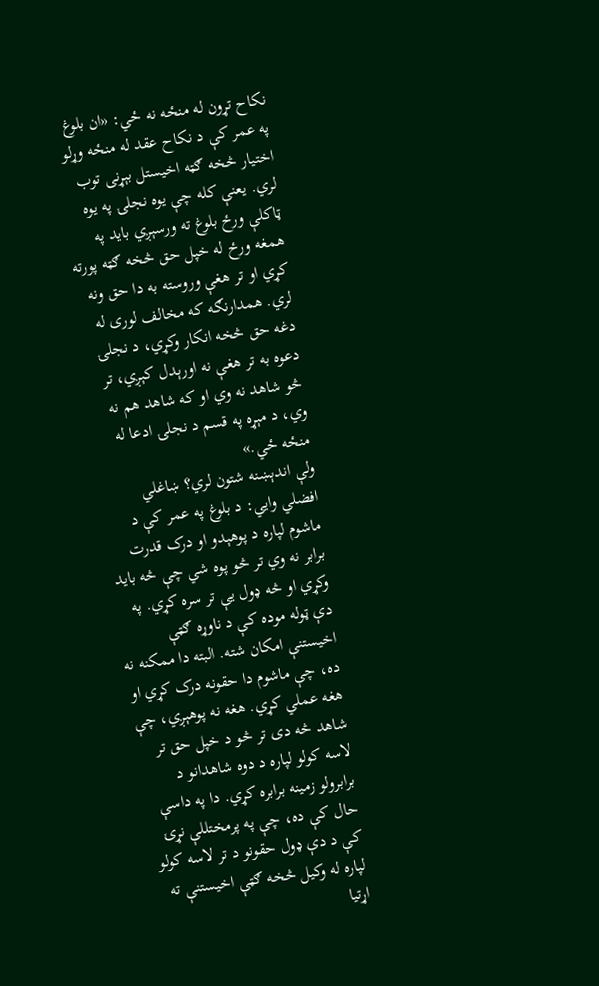نکاح تړون له منځه نه ځي: «ان بلوغ په عمر کې د نکاح عقد له منځه وړلو اختیار څخه ګټه اخیستل بېړنی توب لري. یعنې کله چې یوه نجلۍ په یوه ټاکلې ورځ بلوغ ته ورسېږي باید په همغه ورځ له خپل حق څخه ګټه پورته کړي او تر هغې وروسته به دا حق ونه لري. همدارنګه که مخالف لوری له دغه حق څخه انکار وکړي، د نجلۍ دعوه به تر هغې نه اورېدل کېږي، تر څو شاهد نه وي او که شاهد هم نه وي، د مېړه په قسم د نجلۍ ادعا له منځه ځي.»
ولې اندېښنه شتون لري؟ ښاغلي افضلي وايي: د بلوغ په عمر کې د ماشوم لپاره د پوهېدو او درک قدرت برابر نه وي تر څو پوه شي چې څه باید وکړي او څه ډول یې تر سره کړي. په دې ټوله موده کې د ناوړه ګټې اخیستنې امکان شته. البته دا ممکنه نه ده، چې ماشوم دا حقونه درک کړي او هغه عملي کړي. هغه نه پوهېږي، چې شاهد څه دی تر څو د خپل حق تر لاسه کولو لپاره د دوه شاهدانو د برابرولو زمینه برابره کړي. دا په داسې حال کې ده، چې په پرمختللې نړۍ کې د دې ډول حقونو د تر لاسه کولو لپاره له وکیل څخه ګټې اخیستنې ته اړتیا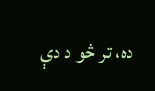ده، تر څو د دې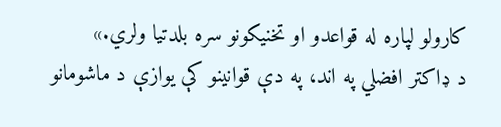کارولو لپاره له قواعدو او تخنیکونو سره بلدتیا ولري.»
د ډاکتر افضلي په اند، په دې قوانینو کې یوازې د ماشومانو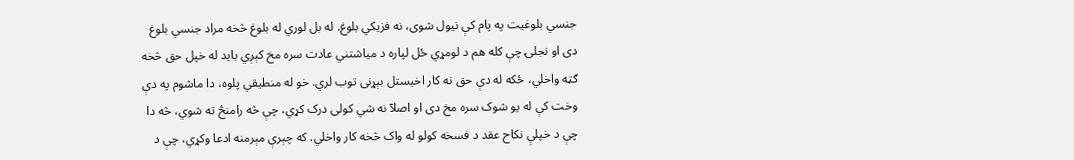جنسي بلوغیت په پام کې نیول شوی، نه فزیکي بلوغ. له بل لوري له بلوغ څخه مراد جنسي بلوغ دی او نجلۍ چې کله هم د لومړي ځل لپاره د میاشتني عادت سره مخ کېږي باید له خپل حق څخه ګټه واخلي، ځکه له دې حق نه کار اخیستل بېړنی توب لري. خو له منطیقي پلوه، دا ماشوم په دې وخت کې له یو شوک سره مخ دی او اصلآ نه شي کولی درک کړي، چې څه رامنځ ته شوي، څه دا چې د خپلې نکاح عقد د فسخه کولو له واک څخه کار واخلي. که چېرې مېرمنه ادعا وکړي، چې د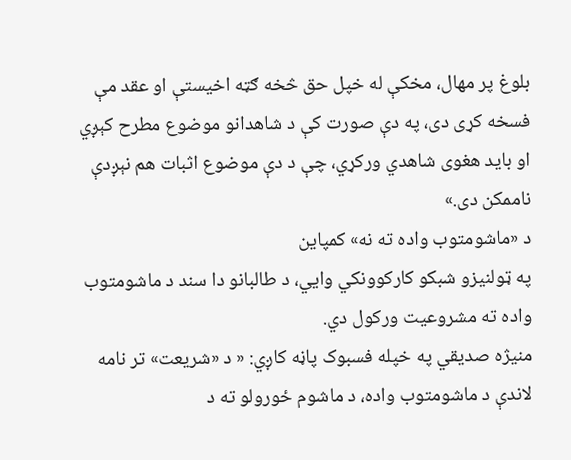بلوغ پر مهال، مخکې له خپل حق څخه ګټه اخیستې او عقد مې فسخه کړی دی، په دې صورت کې د شاهدانو موضوع مطرح کېږي او باید هغوی شاهدي ورکړي، چې د دې موضوع اثبات هم نېږدې ناممکن دی.»
د «ماشومتوب واده ته نه» کمپاین
په ټولنیزو شبکو کارکوونکي وايي، د طالبانو دا سند د ماشومتوب واده ته مشروعیت ورکول دي.
منیژه صدیقي په خپله فسبوک پاڼه کاږي: « د «شریعت» تر نامه لاندې د ماشومتوب واده، د ماشوم ځورولو ته د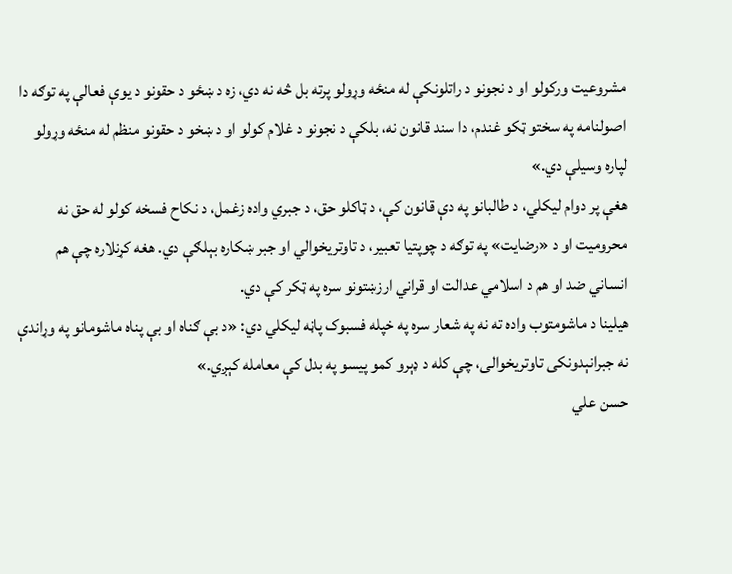مشروعیت ورکولو او د نجونو د راتلونکې له منځه وړولو پرته بل څه نه دي، زه د ښځو د حقونو د یوې فعالې په توګه دا اصولنامه په سختو ټکو غندم، دا سند قانون نه، بلکې د نجونو د غلام کولو او د ښخو د حقونو منظم له منځه وړولو لپاره وسیلې دي.»
هغې پر دوام لیکلي، د طالبانو په دې قانون کې، د ټاکلو حق، د جبري واده زغمل، د نکاح فسخه کولو له حق نه محرومیت او د «رضایت» په توګه د چوپتیا تعبیر، د تاوتریخوالي او جبر ښکاره بېلګې دي. هغه کړنلاره چې هم انساني ضد او هم د اسلامي عدالت او قراني ارزښتونو سره په ټکر کې دي.
هیلینا د ماشومتوب واده ته نه په شعار سره په خپله فسبوک پاڼه لیکلي دي: «د بې ګناه او بې پناه ماشومانو په وړاندې نه جبرانېدونکی تاوتریخوالی، چې کله د ډېرو کمو پیسو په بدل کې معامله کېږي.»
حسن علي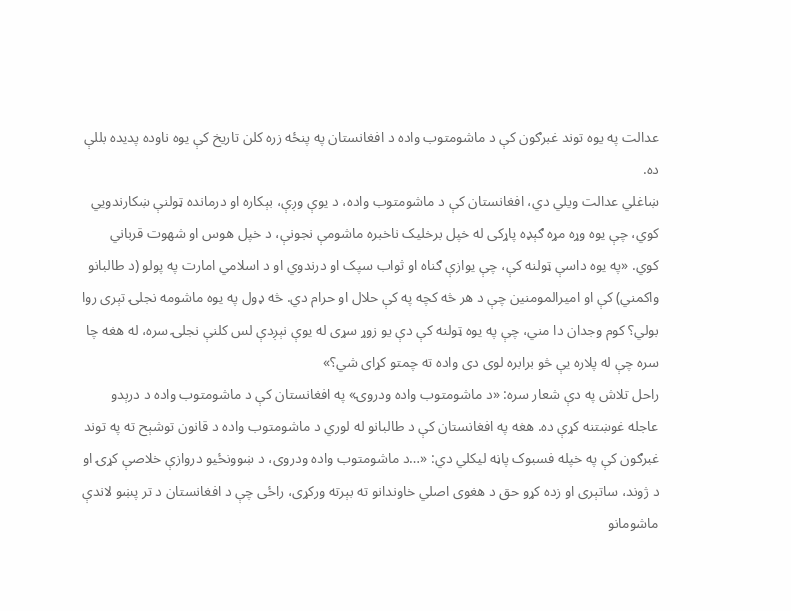عدالت په یوه توند غبرګون کې د ماشومتوب واده د افغانستان په پنځه زره کلن تاریخ کې یوه ناوده پدیده بللې ده.
ښاغلي عدالت ویلي دي، افغانستان کې د ماشومتوب واده، د یوې وږې، بېکاره او درمانده ټولنې ښکارندويي کوي، چې یوه وړه مړه ګېډه پاړکی له خپل برخلیک ناخبره ماشومې نجونې، د خپل هوس او شهوت قرباني کوي. «په یوه داسې ټولنه کې، چې یوازې ګناه او ثواب سپک او درندوي او د اسلامي امارت په پولو (د طالبانو واکمني) کې او امیرالمومنین چې د هر څه کچه په کې حلال او حرام دي. څه ډول په یوه ماشومه نجلۍ تېری روا بولي؟ کوم وجدان دا مني، چې په یوه ټولنه کې دې یو زوړ سړی له یوې نېږدې لس کلنې نجلۍ سره، له هغه چا سره چې له پلاره یې څو برابره لوی دی واده ته چمتو کړای شي؟»
راحل تلاش په دې شعار سره: «د ماشومتوب واده ودروۍ» په افغانستان کې د ماشومتوب واده د درېدو عاجله غوښتنه کړې ده. هغه په افغانستان کې د طالبانو له لوري د ماشومتوب واده د قانون توشېح ته په توند غبرګون کې په خپله فسبوک پاڼه لیکلي دي: «…د ماشومتوب واده ودروی، د ښوونځیو دروازې خلاصې کړۍ او د ژوند، ساتېری او زده کړو حق د هغوی اصلي خاوندانو ته بېرته ورکړی، راځی چې د افغانستان د تر پښو لاندې ماشومانو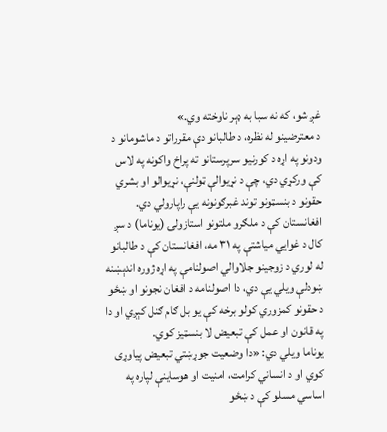غږ شو، که نه سبا به ډېر ناوخته وي.»
د معترضینو له نظره، د طالبانو دې مقرراتو د ماشومانو د ودونو په اړه د کورنیو سرپرستانو ته پراخ واکونه په لاس کې ورکړي دي، چې د نړیوالې ټولنې، نړیوالو او بشري حقونو د بنسټونو توند غبرګونونه یې راپارولي دي.
افغانستان کې د ملګرو ملتونو استازولۍ (یوناما) د سږ کال د غوايي میاشتې په ۳۱ مه، افغانستان کې د طالبانو له لوري د زوجینو جلاوالي اصولنامې په اړه ژوره اندېښنه ښودلې ویلي یې دي، دا اصولنامه د افغان نجونو او ښځو د حقونو کمزوري کولو برخه کې یو بل ګام ګنل کېږي او دا په قانون او عمل کې تبعیض لا بنسټیز کوي.
یوناما ویلي دي: «دا وضعیت جوړښتي تبعیض پیاوړی کوي او د انساني کرامت، امنیت او هوساینې لپاره په اساسي مسلو کې د ښځو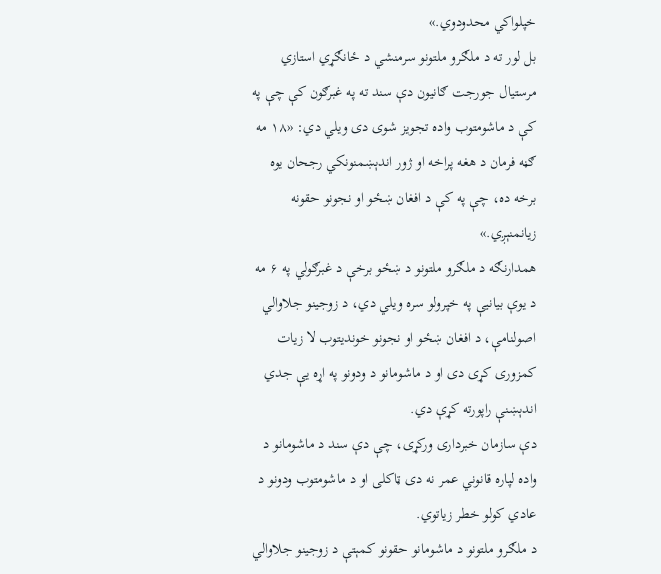خپلواکي محدودوي.»
بل لور ته د ملګرو ملتونو سرمنشي د ځانګړي استازي مرستیال جورجت ګانیون دې سند ته په غبرګون کې چې په کې د ماشومتوب واده تجویز شوی دی ویلي دي: «۱۸ مه ګڼه فرمان د هغه پراخه او ژور اندېښمنونکي رجحان یوه برخه ده، چې په کې د افغان ښځو او نجونو حقونه زیانمنېږي.»
همدارنګه د ملګرو ملتونو د ښځو برخې د غبرګولي په ۶ مه د یوې بیانیې په خپرولو سره ویلي دي، د زوجینو جلاوالي اصولنامې، د افغان ښځو او نجونو خوندیتوب لا زیات کمزوری کړی دی او د ماشومانو د ودونو په اړه یې جدي اندېښنې راپورته کړې دي.
دې سازمان خبرداری ورکړی، چې دې سند د ماشومانو د واده لپاره قانوني عمر نه دی ټاکلی او د ماشومتوب ودونو د عادي کولو خطر زیاتوي.
د ملګرو ملتونو د ماشومانو حقونو کمېتې د زوجینو جلاوالي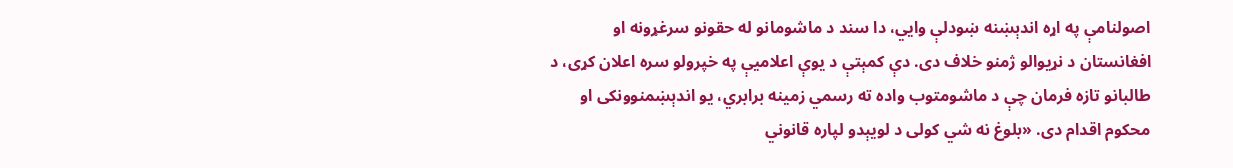اصولنامې په اړه اندېښنه ښودلې وايي، دا سند د ماشومانو له حقونو سرغړونه او افغانستان د نړیوالو ژمنو خلاف دی. دې کمېتې د یوې اعلامیې په خپرولو سره اعلان کړی، د طالبانو تازه فرمان چې د ماشومتوب واده ته رسمي زمینه برابري، یو اندېښمنوونکی او محکوم اقدام دی. «بلوغ نه شي کولی د لویېدو لپاره قانوني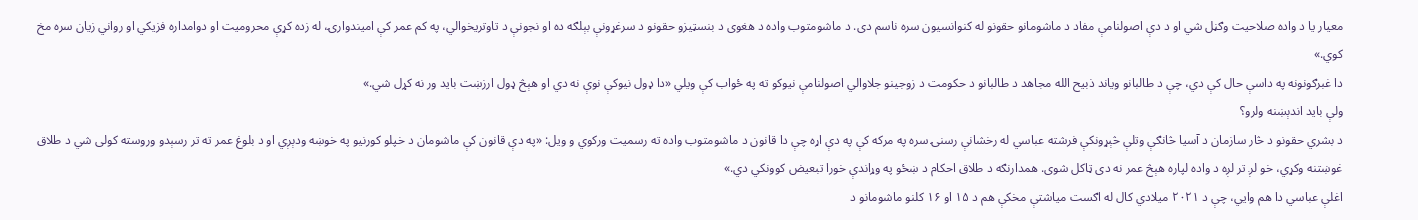معیار یا د واده صلاحیت وګڼل شي او د دې اصولنامې مفاد د ماشومانو حقونو له کنوانسیون سره ناسم دی. د ماشومتوب واده د هغوی د بنسټیزو حقونو د سرغړونې بېلګه ده او نجونې د تاوتریخوالي، په کم عمر کې امیندوارۍ، له زده کړې محرومیت او دوامداره فزیکي او رواني زیان سره مخ کوي.»
دا غبرګونونه په داسې حال کې دي، چې د طالبانو ویاند ذبیح الله مجاهد د طالبانو د حکومت د زوجینو جلاوالي اصولنامې نیوکو ته په ځواب کې ویلي «دا ډول نیوکې نوې نه دي او هېڅ ډول ارزښت باید ور نه کړل شي.»
ولې باید اندېښنه ولرو؟
د بشري حقونو د څار سازمان د آسیا څانګې وتلې څېړونکې فرشته عباسي له رخشانې رسنۍ سره په مرکه کې په دې اړه چې دا قانون د ماشومتوب واده ته رسمیت ورکوي و ویل: «په دې قانون کې ماشومان د خپلو کورنیو په خوښه ودېږي او د بلوغ عمر ته تر رسېدو وروسته کولی شي د طلاق غوښتنه وکړي، خو لږ تر لږه د واده لپاره هېڅ عمر نه دی ټاکل شوی. همدارنګه د طلاق احکام د ښځو په وړاندې خورا تبعیض کوونکي دي.»
اغلې عباسي دا هم وايي، چې د ۲۰۲۱ میلادي کال له اګست میاشتې مخکې هم د ۱۵ او ۱۶ کلنو ماشومانو د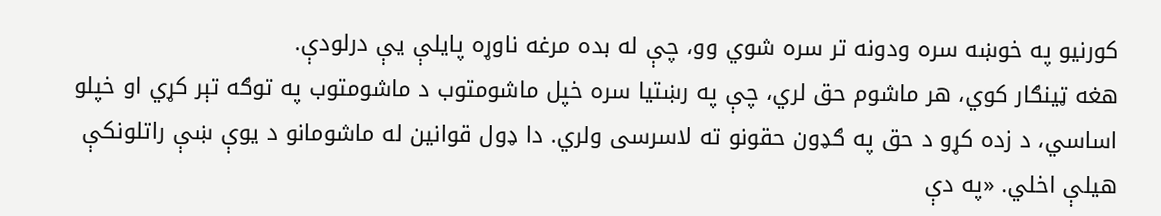کورنیو په خوښه سره ودونه تر سره شوي وو، چې له بده مرغه ناوړه پایلې یې درلودې.
هغه ټینګار کوي، هر ماشوم حق لري، چې په رښتیا سره خپل ماشومتوب د ماشومتوب په توګه تېر کړي او خپلو اساسي، د زده کړو د حق په ګډون حقونو ته لاسرسی ولري. دا ډول قوانین له ماشومانو د یوې ښې راتلونکې هیلې اخلي. «په دې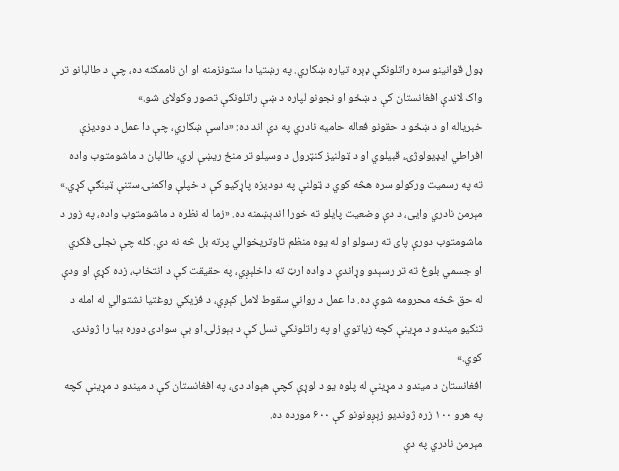ډول قوانینو سره راتلونکې ډېره تیاره ښکاري. په رښتیا دا ستونزمنه او ان ناممکنه ده، چې د طالبانو تر واک لاندې افغانستان کې د ښځو او نجونو لپاره د ښې راتلونکې تصور وکولای شو.»
خبریاله او د ښځو د حقونو فعاله حامیه نادري په دې اند ده: «داسې ښکاري، چې دا عمل د دودیزې افراطي ایډیولوژۍ، قبیلوي او د ټولنیز کنټرول د وسیلو تر منځ ریښې لري، طالبان د ماشومتوب واده ته په رسمیت ورکولو سره هڅه کوي د ټولنې په دودیزه پاړکیو کې د خپلې واکمنۍ ستنې ټینګې کړي.»
مېرمن نادري وايی، د دې وضعیت پایلو ته خورا اندېښمنه ده. «زما له نظره د ماشومتوب واده، په زور د ماشومتوب دورې پای ته رسولو او له یوه منظم تاوتریخوالي پرته بل څه نه دي. کله چې نجلۍ فکري او جسمي بلوغ ته تر رسېدو وړاندې د واده ارټ ته داخلېږي، په حقیقت کې د انتخاب، زده کړې او ودې له حق څخه محرومه شوې ده. دا عمل د رواني سقوط لامل کېږي، د فزیکي روغتیا نشتوالي له امله د تنکیو میندو د مړینې کچه زیاتوي او په راتلونکي نسل کې د بېوزلۍ او بې سوادۍ دوره بیا را ژوندۍ کوي.»
افغانستان د میندو د مړینې له پلوه یو د لوړې کچې هېواد دی، په افغانستان کې د میندو د مړینې کچه په هرو ۱۰۰ زره ژوندیو زېږونونو کې ۶۰۰ مورده ده.
مېرمن نادري په دې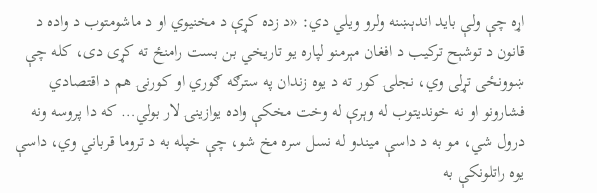اړه چې ولې باید اندېښنه ولرو ویلي دي: «د زده کړې د مخنیوي او د ماشومتوب د واده د قانون د توشېح ترکیب د افغان مېرمنو لپاره یو تاریخي بن بست رامنځ ته کړی دی، کله چې ښوونځی تړلی وي، نجلۍ کور ته د یوه زندان په سترګه ګوري او کورنۍ هم د اقتصادي فشارونو او نه خوندیتوب له وېرې له وخت مخکې واده یوازینۍ لار بولي… که دا پروسه ونه درول شي، مو به د داسې میندو له نسل سره مخ شو، چې خپله به د تروما قرباني وي، داسې یوه راتلونکې به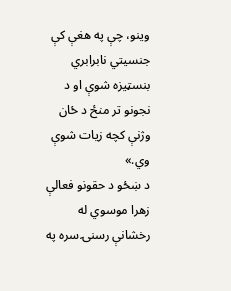وینو، چې په هغې کې جنسیتي نابرابري بنسټیزه شوې او د نجونو تر منځ د ځان وژنې کچه زیات شوې وي.»
د ښځو د حقونو فعالې زهرا موسوي له رخشانې رسنۍ سره په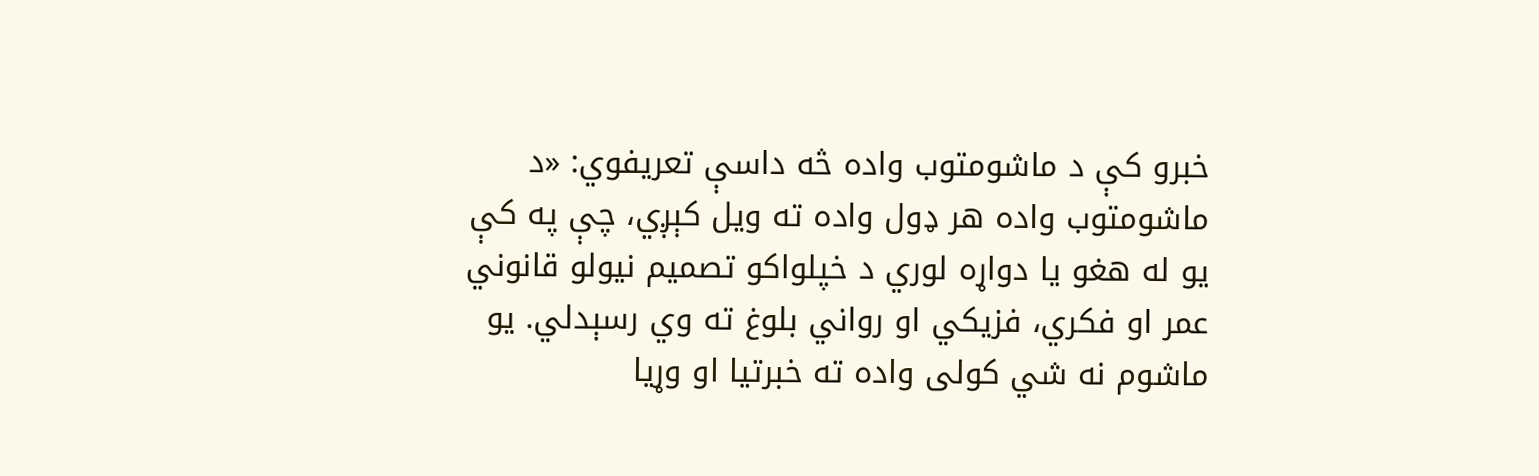خبرو کې د ماشومتوب واده څه داسې تعریفوي: «د ماشومتوب واده هر ډول واده ته ویل کېږي، چې په کې یو له هغو یا دواړه لوري د خپلواکو تصمیم نیولو قانوني عمر او فکري، فزیکي او رواني بلوغ ته وي رسېدلي. یو ماشوم نه شي کولی واده ته خبرتیا او وړیا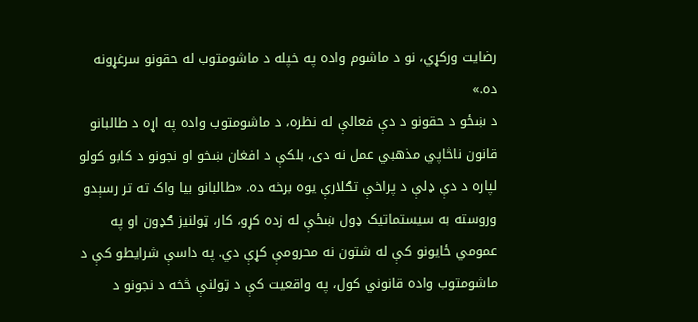رضایت ورکړي، نو د ماشوم واده په خپله د ماشومتوب له حقونو سرغړونه ده.»
د ښځو د حقونو د دې فعالې له نظره، د ماشومتوب واده په اړه د طالبانو قانون ناڅاپي مذهبي عمل نه دی، بلکې د افغان ښخو او نجونو د کابو کولو لپاره د دې ډلې د پراخې تګلارې یوه برخه ده. «طالبانو بیا واک ته تر رسېدو وروسته به سیستماتیک ډول ښځې له زده کړو، کار، ټولنیز ګډون او په عمومي ځایونو کې له شتون نه محرومې کړې دي. په داسې شرایطو کې د ماشومتوب واده قانوني کول، په واقعیت کې د ټولنې څخه د نجونو د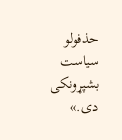حذفولو سیاست بشپړونکی دی.»